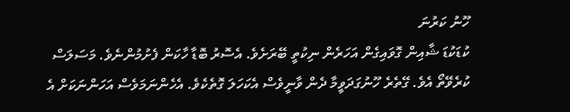ހޫނު ކަރުނަ
ކުޑަކުޑަ ޝާއިން ގޮވައިގެން އަހަރެން ނިކުތީ ބޭރަށެވެ. އެސޮރު ބޮޑާ ހާކަން ފެށުމުންނެވެ. މަސަލަސް ކުރެވޭތޯ އެވެ. ގޭތެރެ ހޫނުގަދަވީމާ ދެން ވާނީވެސް އެކަހަލަ ގޮތެކެވެ. އެހެންނަމަވެސް އަހަންނަކަށް އެ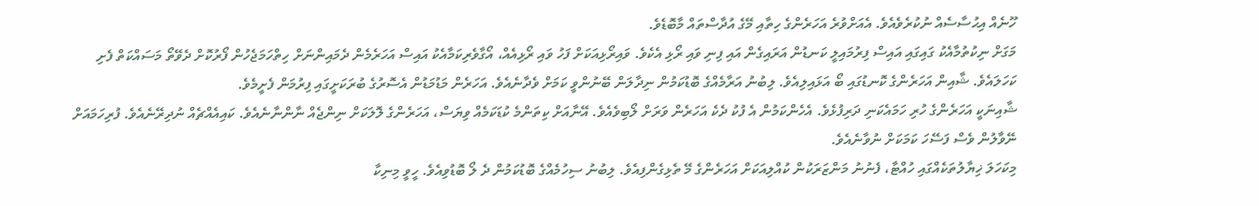ހޫނެއް އިޙުސާސެއް ނުކުރެވެއެވެ. އެއަށްވުރެ އަހަރެންގެ ހިތާއި މޭގެ އުދާސްތައް މާބޮޑެވެ.
މަގަށް ނިކުތުމާއެކު ގައިގައި އައިސް ފިރުމައިލީ ކަނޑުން އަރައިގެން އައި ފިނި ވައި ރޯޅި އެކެވެ. ވައިރޯޅިއަކަށް ފަހު ވައި ރޯޅިއެއް، އޯގާވެރިކަމާއެކު އައިސް އަހަރެމެން ދެމައިންނަށް ހިތްހަމަޖެހުން ފޯރުކޮށް ދެވޭތޯ މަސައްކަތް ފެށި ކަހަލައެވެ. ޝާއިން އަހަރެންގެ ކޮނޑުގައި ބޯ އަޅައިލިއެވެ. ލިބުނު އަރާމެއްގެ ބޮޑުކަމުން ނިދާލަން ބޭނުންވީ ކަމަށް ވެދާނެއެވެ. އަހަރެން މަޑުމަޑުން އެސޮރުގެ ބުރަކަށީގައި ފިރުމަން ފެށީމެވެ.
ޝާއިނަކީ އަހަރެންގެ ހުރި ހަމައެކަނި ދަރިފުޅެވެ. އެހެންކަމުން އެ ފުކު ދެކެ އަހަރެން ވަރަށް ލޯބިވެއެވެ. އޭނާއަށް ކިތަންމެ ކުޑަކަމެއް ވިޔަސް، އަހަރެންގެ ލޮލަކަށް ނިންޖެއް ނާންނާނެއެވެ. ކައިއެއްޗެއް ނުދިރޭނެއެވެ. ފުރިހަމައަށް ނޭވާލުން ވެސް ފަސޭހަ ކަމަކަށް ނުވާނެއެވެ.
މިކަހަލަ ޚިޔާލުތަކެއްގައި ހުއްޓާ، ފެނުނު މަންޒަރަކުން ކުއްލިއަކަށް އަހަރެންގެ މޭ ތެޅިގެންފިއެވެ. ލިބުނު ސިހުމެއްގެ ބޮޑުކަމުން ދެ ލޯ ބޮޑުވިއެވެ. ހީވީ މިނިކާ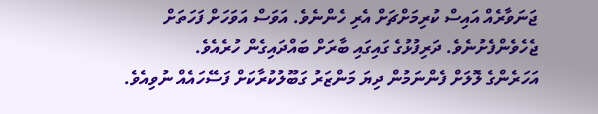ޖަނަވާރެއް އައިސް ކުރިމަށްޗަށް އެރި ހެންނެވެ. އަވަސް އަވަހަށް ފަހަތަށް ޖެހެވެންފެށުނެވެ. ދަރިފުޅުގެ ގައިގައި ބާރަށް ބައްދައިގެން ހުރެއެވެ.
އަހަރެންގެ ލޮލަށް ފެންނަމުން ދިޔަ މަންޒަރު ގަބޫލުކުރާކަށް ފަސޭހައެއް ނުވިއެވެ.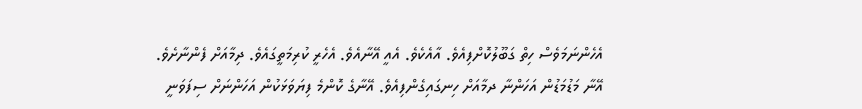އެހެންނަމަވެސް ހިތް ގަބޫލުކޮށްފިއެވެ. އާއެކެވެ. އެއީ އޭނާއެވެ. އެހެރީ ކުރިމަތީގައެވެ. ދިމާއަށް ފެންނާށެވެ.
އޭނާ މަޑުމަޑުން އަހަންނާ ދމާއަށް ހިނގައިގެންފިއެވެ. އޭނާގެ ކޮންމެ ފިޔަވަޅަކުން އަހަންނަށް ސިފަވަނީ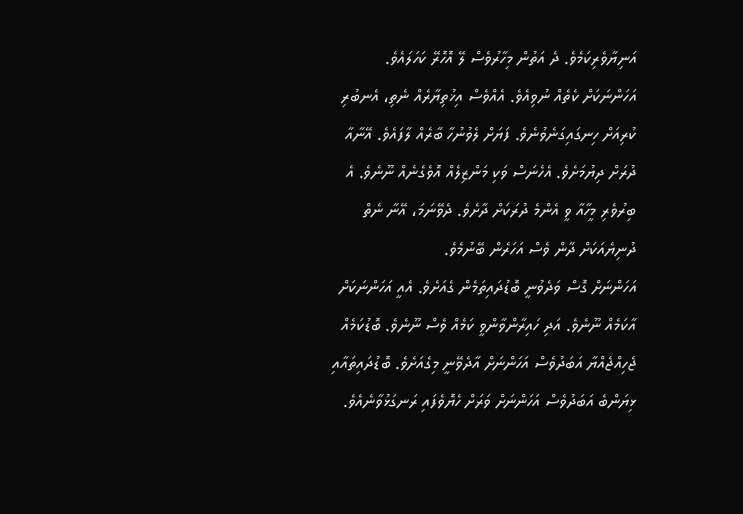އަނިޔާވެރިކަމެވެ. ދެ އަތުން މިހާރުވެސް ލޭ އޮހޮރޭ ކަހަލައެވެ. އަހަންނަކަށް ކެތެއް ނުވިއެވެ. އެއްވެސް އިޚުތިޔާރެއް ނެތި، އެނބުރި ކުރިއަށް ހިނގައިގަނެވުނެވެ. ފަޔަށް ލެވުނުހާ ބާރެއް ލާފައެވެ. އޭނާއާ ދުރަށް ދިޔުމަށެވެ. އެހެނަސް ވަކި މަންޒިލެއް އޮވެގެނެއް ނޫނެވެ. އެ ބިރުވެރި މީހާއާ ވީ އެންމެ ދުރަކަށް ދާށެވެ. ދެވޭނަމަ، އޭނާ ނެތް ދުނިޔެއަކަށް ދާން ވެސް އަހަރެން ބޭނުމެވެ.
އަހަންނަށް ގޮސް ވަދެވުނީ ބޮޑުދައިތަމެން ގެއަށެވެ. އެއީ އަހަންނަކަށް އާކަމެއް ނޫނެވެ. އަދި ހައިރާންވާންވީ ކަމެއް ވެސް ނޫނެވެ. ބޮޑުކަމެއް ޖެހިއްޖެއްޔާ އަބަދުވެސް އަހަންނަށް އާދެވޭނީ މިގެއަށެވެ. ބޮޑުދައިތައާއި ޅިޔަންބެ އަބަދުވެސް އަހަންނަށް ވަރަށް ހެޔޮވެފައި ރަނގަޅުވާނެއެވެ.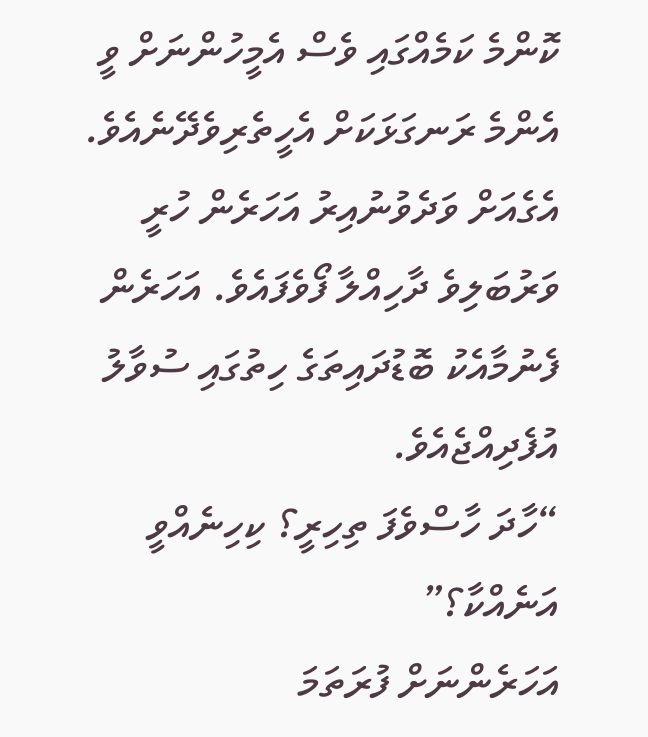ކޮންމެ ކަމެއްގައި ވެސް އެމީހުންނަށް ވީ އެންމެ ރަނގަޅަކަށް އެހީތެރިވެދޭނެއެވެ.
އެގެއަށް ވަދެވުނުއިރު އަހަރެން ހުރީ ވަރުބަލިވެ ދާހިއްލާ ފޯވެފައެވެ. އަހަރެން ފެނުމާއެކު ބޮޑުދައިތަގެ ހިތުގައި ސުވާލު އުފެދިއްޖެއެވެ.
“ހާދަ ހާސްވެފަ ތިހިރީ؟ ކިހިނެއްވީ އަނެއްކާ؟”
އަހަރެންނަށް ފުރަތަމަ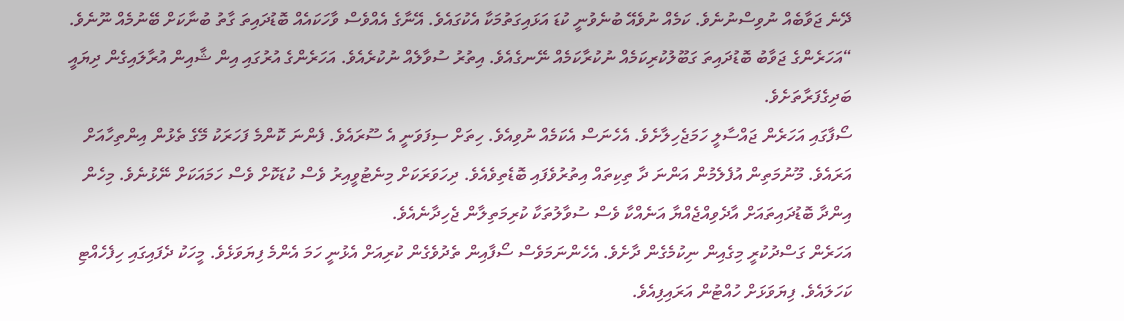ދޭނެ ޖަވާބެއް ނުވިސްނުނެވެ. ކަމެއް ނުވެއޭ ބުނެވުނީ ކުޑަ އަޅައިގަތުމަކާ އެކުގައެވެ. އޭނާގެ އެއްވެސް ވާހަކައެއް ބޮޑުދައިތަ ގާތު ބުނާކަށް ބޭނުމެއް ނޫނެވެ.
“އަހަރެންގެ ޖަވާބު ބޮޑުދައިތަ ގަބޫލުކުރިކަމެއް ނުކުރާކަމެއް ނޭނގެއެވެ. އިތުރު ސުވާލެއް ނުކުރެއެވެ. އަހަރެންގެ އުރުގައި އިން ޝާއިން އުރާލައިގެން ދިޔައީ ބަދިގެފަރާތަށެވެ.
ސޯފާގައި އަހަރެން ޖައްސާލީ ހަމަޖެހިލާށެވެ. އެހެނަސް އެކަމެއް ނުވިއެވެ. ހިތަށް ސިފަވަނީ އެ ސޫރައެވެ. ފެންނަ ކޮންމެ ފަހަރަކު މޭގެ ތެޅުން އިންތިހާއަށް އަރައެވެ. މޫނުމަތިން އުފެލެމުން އަންނަ ދާ ތިކިތައް އިތުރުވެފައި ބޮޑެތިވެއެވެ. ދިހަވަރަކަށް މިނެޓުވީއިރު ވެސް ކުޑަކޮށް ވެސް ހަމައަކަށް ނޭޅުނެވެ. މިހެން އިންދާ ބޮޑުދައިތައަށް އާދެވިއްޖެއްޔާ އަނެއްކާ ވެސް ސުވާލުތަކާ ކުރިމަތިލާން ޖެހިދާނެއެވެ.
އަހަރެން ގަސްދުކުރީ މިގެއިން ނިކުމެގެން ދާށެވެ. އެހެންނަމަވެސް ސޯފާއިން ތެދުވެގެން ކުރިއަށް އެޅުނީ ހަމަ އެންމެ ފިޔަވަޅެވެ. މީހަކު ދެފައިގައި ހިފެހެއްޓި ކަހަލައެވެ. ފިޔަވަޅަށް ހުއްޓުން އަރައިފިއެވެ.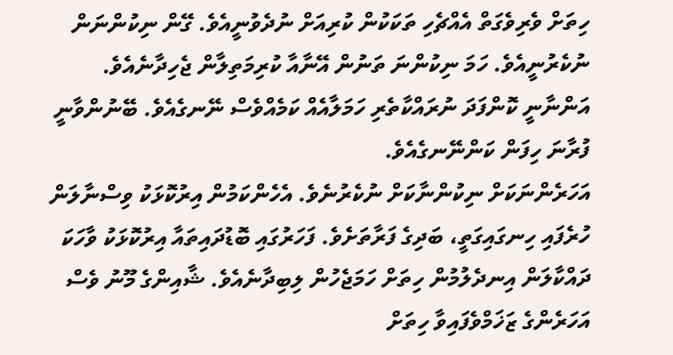ހިތަށް ވެރިވެގަތް އެއްޗެހި ތަކަކުން ކުރިއަށް ނުދެވުނީއެވެ. ގޭން ނިކުންނަން ނުކެރުނީއެވެ. ހަމަ ނިކުންނަ ތަނުން އޭނާއާ ކުރިމަތިލާން ޖެހިދާނެއެވެ. އަންނާނީ ކޮންފަދަ ނުރައްކާތެރި ހަމަލާއެއް ކަމެއްވެސް ނޭނގެއެވެ. ބޭނުންވާނީ ފުރާނަ ހިފަން ކަންނޭނގެއެވެ.
އަހަރެންނަކަށް ނިކުންނާކަށް ނުކެރުނެވެ. އެހެންކަމުން އިރުކޮޅަކު ވިސްނާލަން ހުރެފައި ހިނގައިގަތީ، ބަދިގެ ފަރާތަށެވެ. ފަހަރުގައި ބޮޑުދައިތައާ އިރުކޮޅަކު ވާހަކަ ދައްކާލަން އިނދެލުމުން ހިތަށް ހަމަޖެހުން ލިބިދާނެއެވެ. ޝާއިންގެ މޫނު ވެސް އަހަރެންގެ ޒަޚަމްވެފައިވާ ހިތަށް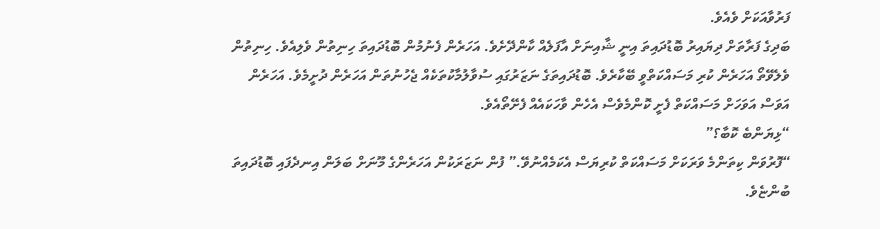ފަރުވާއަކަށް ވެއެވެ.
ބަދިގެ ފަރާތަށް ދިޔައިރު ބޮޑުދައިތަ އިނީ ޝާއިނަށް އާފަލެއް ކާންދޭށެވެ. އަހަރެން ފެނުމުން ބޮޑުދައިތަ ހިނިތުން ވެލިއެވެ. ހިނިތުން ވެލެވޭތޯ އަހަރެން ކުރި މަސައްކަތްވީ ބޭކާރެވެ. ބޮޑުދައިތަގެ ނަޒަރުގައި ސުވާލުމާކުތަކެއް ޖެހުނުތަން އަހަރެން ދުށީމެވެ. އަހަރެން އަވަސް އަވަހަށް މަސައްކަތް ފެށީ ކޮންމެވެސް އެހެން ވާހަކައެއް ފެށޭތޯއެވެ.
“ޅިޔަންބެ ކޮބާ؟”
“ފޮރުވަން ކިތަންމެ ވަރަކަށް މަސައްކަތް ކުރިޔަސް އެކަމެއްނުވޭ.” ފުން ނަޒަރަކުން އަހަރެންގެ މޫނަށް ބަލަން އިނދެފައި ބޮޑުދައިތަ ބުންޏެވެ.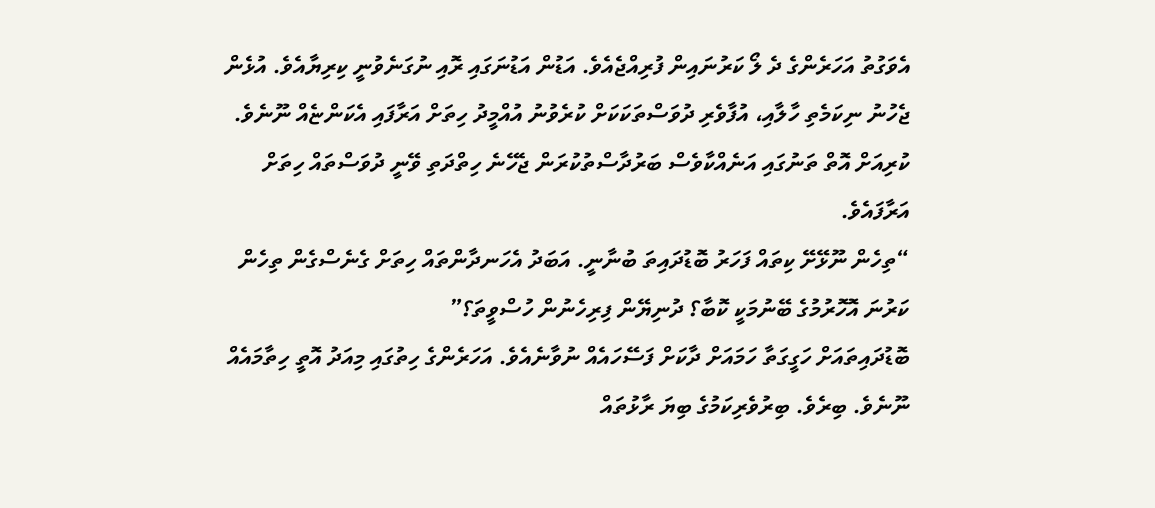އެވަގުތު އަހަރެންގެ ދެ ލޯ ކަރުނައިން ފުރިއްޖެއެވެ. އަޑުން އަޑުނަގައި ރޮއި ނުގަނެވުނީ ކިރިޔާއެވެ. އުޅެން ޖެހުނު ނިކަމެތި ހާލާއި، އުފާވެރި ދުވަސްތަކަކަށް ކުރެވުނު އުއްމީދު ހިތަށް އަރާފައި އެކަންޏެއް ނޫނެވެ. ކުރިއަށް އޮތް ތަނުގައި އަނެއްކާވެސް ބަރުދާސްތުކުރަން ޖެހޭނެ ހިތްދަތި ވޭނީ ދުވަސްތައް ހިތަށް އަރާފައެވެ.
“ތިހެން ނޫޅޭށޭ ކިތައް ފަހަރު ބޮޑުދައިތަ ބުނާނީ. އަބަދު އެހަނދާންތައް ހިތަށް ގެނެސްގެން ތިހެން ކަރުނަ އޮހޮރުމުގެ ބޭނުމަކީ ކޮބާ؟ ދުނިޔޭން ފިރިހެނުން ހުސްވީތަ؟”
ބޮޑުދައިތައަށް ހަގީގަތާ ހަމައަށް ދާކަށް ފަސޭހައެއް ނުވާނެއެވެ. އަހަރެންގެ ހިތުގައި މިއަދު އޮތީ ހިތާމައެއް ނޫނެވެ. ބިރެވެ. ބިރުވެރިކަމުގެ ބިޔަ ރާޅުތައް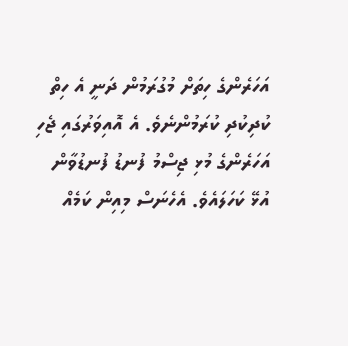އަހަރެންގެ ހިތަށް މުގުރަމުން ދަނީ އެ ހިތް ކުދިކުދި ކުރަމުންނެވެ. އެ އޮއިވަރުގައި ޖެހި އަހަރެންގެ މުޅި ޖިސްމު ފުނޑު ފުނޑުވާން އުޅޭ ކަހަލައެވެ. އެހެނަސް މިއިން ކަމެއް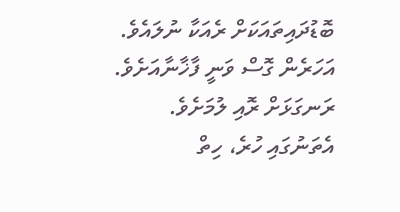ބޮޑުދައިތައަކަށް ރެއަކާ ނުލައެވެ.
އަހަރެން ގޮސް ވަނީ ފާޚާނާއަށެވެ. ރަނގަޅަށް ރޮއި ލުމަށެވެ. އެތަނުގައި ހުރެ، ހިތް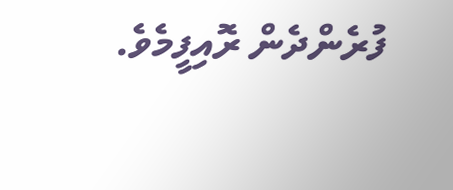ފުރެންދެން ރޮއިފީމެވެ.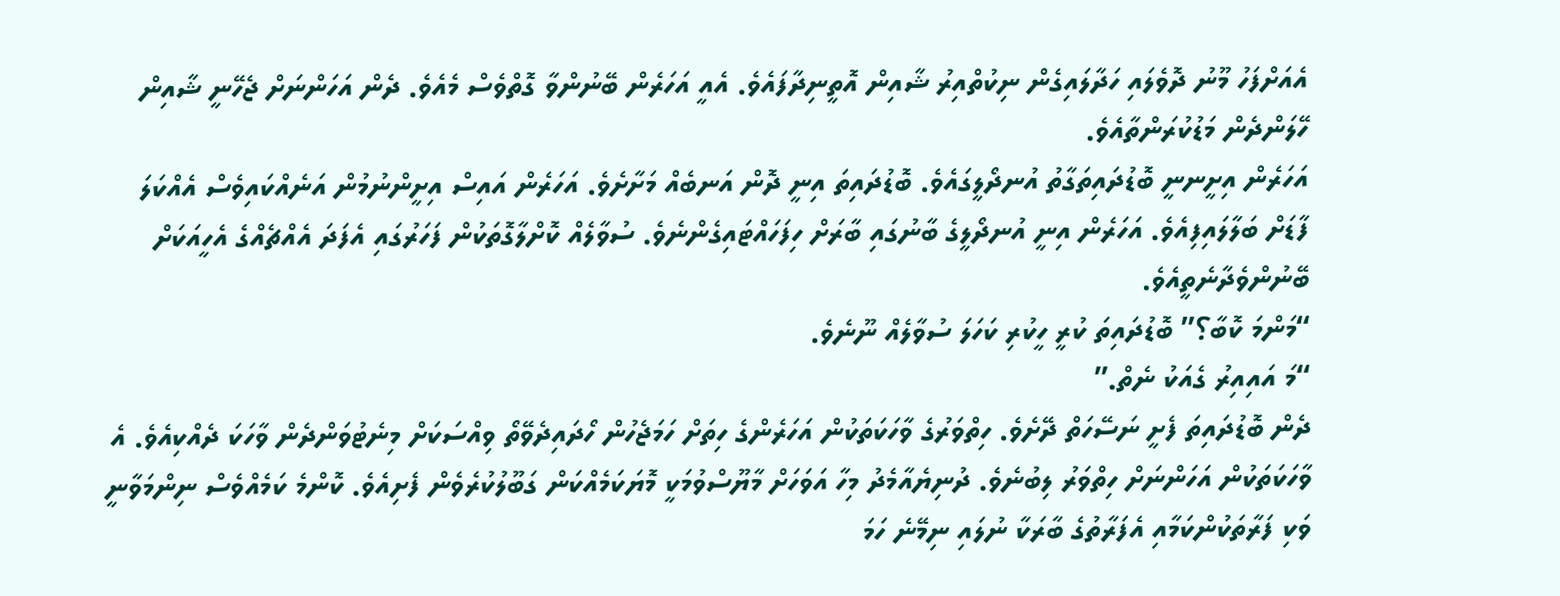އެއަށްފަހު މޫނު ދޮވެލައި ހަދާލައިގެން ނިކުތްއިރު ޝާއިން އޮތީނިދާފައެވެ. އެއީ އަހަރެން ބޭނުންވާ ގޮތްވެސް މެއެވެ. ދެން އަހަންނަށް ޖެހޭނީ ޝާއިން ހޭލަންދެން މަޑުކުރަންތާއެވެ.
އަހަރެން އިށީނނީ ބޮޑުދައިތަގާތު އުނދޯލީގައެވެ. ބޮޑުދައިތަ އިނީ ދޮން އަނބެއް މަށާށެވެ. އަހަރެން އައިސް އިށީންނުމުން އަނެއްކައިވެސް އެއްކަލަ ފާޑަށް ބަލާލައިފިއެވެ. އަހަރެން އިނީ އުނދޯލީގެ ބާނުގައި ބާރަށް ހިފަހައްޓައިގެންނެވެ. ސުވާލެއް ކޮށްލާގޮތަކުން ފަހަރުގައި އެފަދަ އެއްޗެއްގެ އެހީއަކަށް ބޭނުންވެދާނެތީއެވެ.
“މަންމަ ކޮބާ؟” ބޮޑުދައިތަ ކުރީ ހީކުރި ކަހަލަ ސުވާލެއް ނޫނެވެ.
“މަ އައިއިރު ގެއަކު ނެތް.”
ދެން ބޮޑުދައިތަ ފެށީ ނަސޭހަތް ދޭށެވެ. ހިތްވަރުގެ ވާހަކަތަކުން އަހަރެންގެ ހިތަށް ހަމަޖެހުން ހޯދައިދެވޭތޯ ވިއްސަކަށް މިނެޓުވަންދެން ވާހަކަ ދެއްކިއެވެ. އެ ވާހަކަތަކުން އަހަންނަށް ހިތްވަރު ލިބުނެވެ. ދުނިޔެއާމެދު މިހާ އަވަހަށް މާޔޫސްވުމަކީ މޮޔަކަމެއްކަން ގަބޫލުކުރެވެން ފެށިއެވެ. ކޮންމެ ކަމެއްވެސް ނިންމަވާނީ ވަކި ފަރާތަކުންކަމާއި އެފަރާތުގެ ބާރަކާ ނުލައި ނިމޭނެ ހަމަ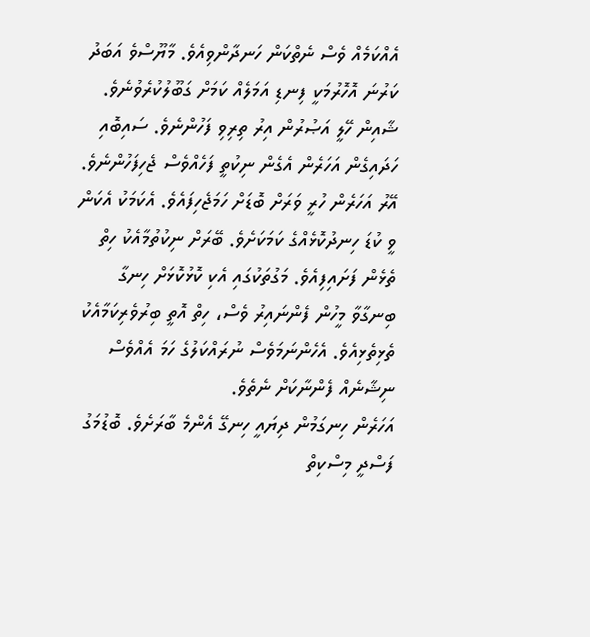އެއްކަމެއް ވެސް ނެތްކަން ހަނދާންވިއެވެ. މާޔޫސްވެ އަބަދު ކަރުނަ އޮހޮރުމަކީ ފިނޑި އަމަލެއް ކަމަށް ގަބޫލުކުރެވުނެވެ.
ޝާއިން ހޭލީ އަޞުރުން އިރު ތިރިވި ފަހުންނެވެ. ސައިބޮއި ހަދައިގެން އަހަރެން އެގެން ނިކުތީ ފަހެއްވެސް ޖެހިފަހުންނެވެ. އޭރު އަހަރެން ހުރީ ވަރަށް ބޮޑަށް ހަމަޖެހިފައެވެ. އެކަމަކު އެކަން ވީ ކުޑަ ހިނދުކޮޅެއްގެ ކަމަކަށެވެ. ބޭރަށް ނިކުތުމާއެކު ހިތް ތެޅެން ފަށައިފިއެވެ. މަގުތަކުގައި އެކި ކޮޅުކޮޅަށް ހިނގާ ބިނގާވާ މީހުން ފެންނައިރު ވެސް، ހިތް އޮތީ ބިރުވެރިކަމާއެކު ތެޅިތެޅިއެވެ. އެހެންނަމަވެސް ނުރައްކަލުގެ ހަމަ އެއްވެސް ނިޝާނެއް ފެންނާކަށް ނެތެވެ.
އަހަރެން ހިނގަމުން ދިޔައީ ހިނގޭ އެންމެ ބާރަށެވެ. ބޮޑުމަގު ފަސްދީ މިސްކިތް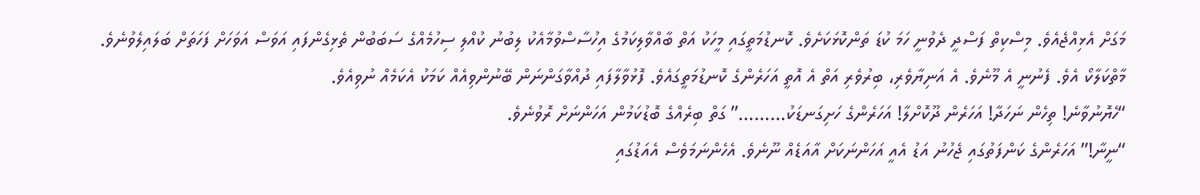މަގަށް އެޅިއްޖެއެވެ. މިސްކިތް ފަސްދީ ދެވުނީ ހަމަ ކުޑަ ތަންކޮޅަކަށެވެ. ކޮނޑުމަތީގައި މީހަކު އަތް ބާއްވާލިކަމުގެ އިހުސާސްވުމާއެކު ލިބުނު ކުއްލި ސިހުމެއްގެ ސަބަބުން ތެޅިގެންފައި އަވަސް އަވަހަށް ފަހަތަށް ބަލައިލެވުނެވެ.
މާތްކަލާކޯ އެވެ. ފެނުނީ އެ މޫނެވެ. އެ އަނިޔާވެރި، ބިރުވެރި އަތް އެ އޮތީ އަހަރެންގެ ކޮނޑުމަތީގައެވެ. ފޮޅުވާލާފައި ދުއްވާގަންނަން ބޭނުންވިއެއް ކަމަކު އެކަމެއް ނުވިއެވެ.
“ހެޔޮނުވާނެ! ތިހެން ނަހަދާ! އަހަރެން ދޫކޮށްލާ! އަހަރެންގެ ހަށިގަނޑަކު………” ގަތް ބިރެއްގެ ބޮޑުކަމުން އަހަންނަށް ރޮވުނެވެ.
“ނީނާ!” އަހަރެންގެ ކަންފަތުގައި ޖެހުނު އަޑު އެއީ އަހަންނަކަށް އާއަޑެއް ނޫނެވެ. އެހެންނަމަވެސް އެއަޑުގައި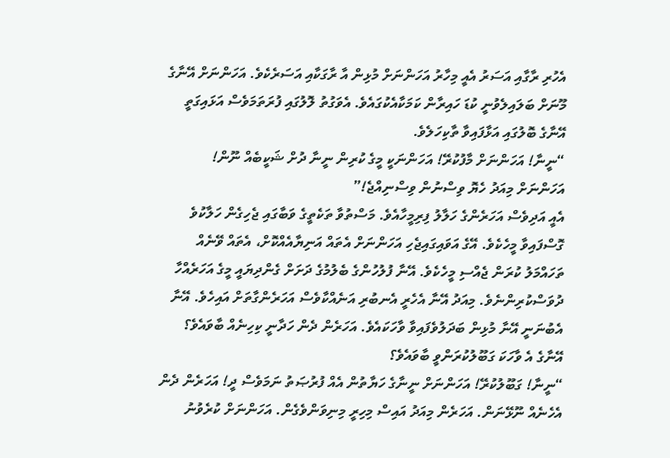އެހުރި ރާގާއި އަސަރު އެއީ މިހާރު އަހަންނަށް މުޅިން އާ ރާގަކާއި އަސަރެކެވެ. އަހަންނަށް އޭނާގެ މޫނަށް ބަލައިލެވުނީ ކުޑަ ހައިރާން ކަމަކާއެކުގައެވެ. އެވަގުތު ލޮލުގައި ފުރަތަމަވެސް އަޅައިގަތީ އޭނާގެ ބޮލުގައި އަޅާފައިވާ ތާކިހަލެވެ.
“ނީނާ! އަހަންނަށް މާފުކުރޭ! އަހަންނަކީ މީގެ ކުރިން ނީނާ ދުށް ޝަކީބެއް ނޫން! އަހަންނަށް މިއަދު ހެޔޮ ވިސްނުން ވިސްނިއްޖެ!”
އެއީ އަދިވެސް އަހަރެންގެ ހަލާލު ފިރިމީހާއެވެ. މަސްތުވާ ތަކެތީގެ ވަބާގައި ޖެހިގެން ހަލާކުވެ ގޮސްފައިވާ މީހެކެވެ. އޭގެ އަވައިގައިޖެހި އަހަންނަށް އެތައް އަނިޔާއެއްކޮށް، އެތައް ވޭނެއް ތަހައްމަލު ކުރަން ޖެއްސި މީހެކެވެ. އޭނާ ފުލުހުންގެ ބެލުމުގެ ދަށަށް ގެންދިޔައީ މީގެ އަހަރެއްހާ ދުވަސްކުރިންނެވެ. މިއަދު އޭނާ އެހެރީ އެނބުރި އަނެއްކާވެސް އަހަރެންގާތަށް އައިހެވެ. އޭނާ އެބުނަނީ އޭނާ މުޅިން ބަދަލުވެފައިވާ ވާހަކައެވެ. އަހަރެން ދެން ހަދާނީ ކިހިނެއް ބާވައެވެ؟ އޭނާގެ އެ ވާހަކަ ގަބޫލުކުރަންވީ ބާވައެވެ؟
“ނީނާ! ގަބޫލުކުރޭ! އަހަންނަށް ނީނާގެ ހަޔާތުން އެއް ފުރުޞަތު ނަމަވެސް ދީ! އަހަރެން ދެން އެހެނެއް ނޫޅޭނަން. އަހަރެން މިއަދު އައިސް މިހިރީ މިނިވަންވެގެން. އަހަންނަށް ކުރެވުނު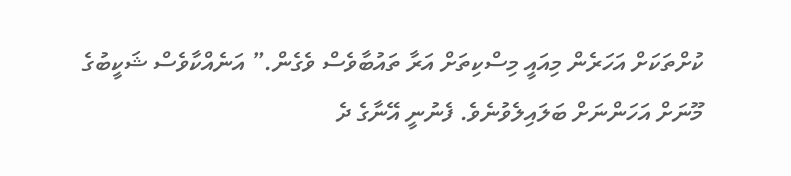ކުށްތަކަށް އަހަރެން މިއައީ މިސްކިތަށް އަރާ ތައުބާވެސް ވެގެން.” އަނެއްކާވެސް ޝަކީބުގެ މޫނަށް އަހަންނަށް ބަލައިލެވުނެވެ. ފެނުނީ އޭނާގެ ދެ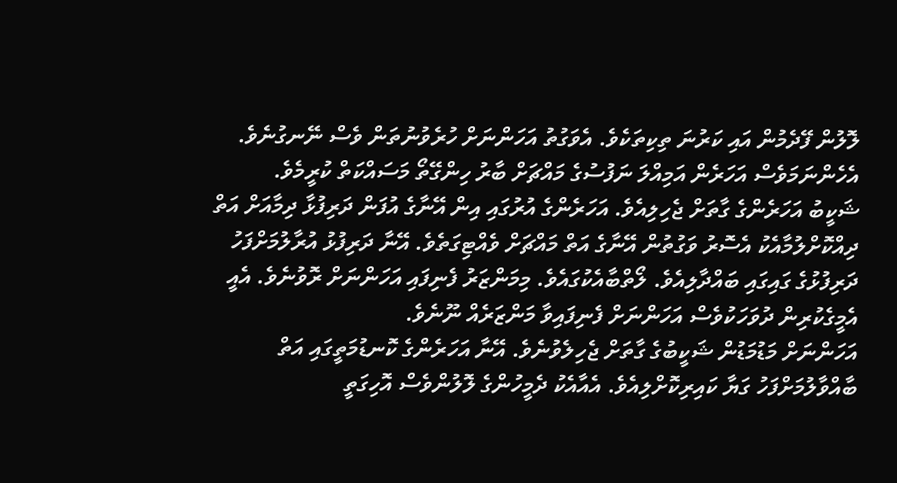ލޮލުން ފޭދެމުން އައި ކަރުނަ ތިކިތަކެވެ. އެވަގުތު އަހަންނަށް ހުރެވުނުތަން ވެސް ނޭނގުނެވެ. އެހެންނަމަވެސް އަހަރެން އަމިއްލަ ނަފުސުގެ މައްޗަށް ބާރު ހިންގޭތޯ މަސައްކަތް ކުރީމެވެ.
ޝަކީބު އަހަރެންގެ ގާތަށް ޖެހިލިއެވެ. އަހަރެންގެ އުރުގައި އިން އޭނާގެ އުފަން ދަރިފުޅާ ދިމާއަށް އަތް ދިއްކޮށްލުމާއެކު އެސޮރު ވަގުތުން އޭނާގެ އަތް މައްޗަށް ވެއްޓިގަތެވެ. އޭނާ ދަރިފުޅު އުރާލުމަށްފަހު ދަރިފުޅުގެ ގައިގައި ބައްދާލިއެވެ. ލޯތްބާއެކުގައެވެ. މިމަންޒަރު ފެނިފައި އަހަންނަށް ރޮވުނެވެ. އެއީ އެމީގެކުރިން ދުވަހަކުވެސް އަހަންނަށް ފެނިފައިވާ މަންޒަރެއް ނޫނެވެ.
އަހަންނަށް މަޑުމަޑުން ޝަކީބުގެ ގާތަށް ޖެހިލެވުނެވެ. އޭނާ އަހަރެންގެ ކޮނޑުމަތީގައި އަތް ބާއްވާލުމަށްފަހު ގަޔާ ކައިރިކޮށްލިއެވެ. އެއާއެކު ދެމީހުންގެ ލޮލުންވެސް އޮހިގަތީ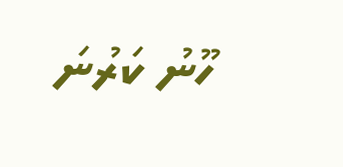ހޫނު ކަރުނަ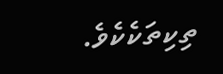ތިކިތަކެކެވެ.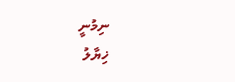ނިމުނީ
ޚިޔާލު